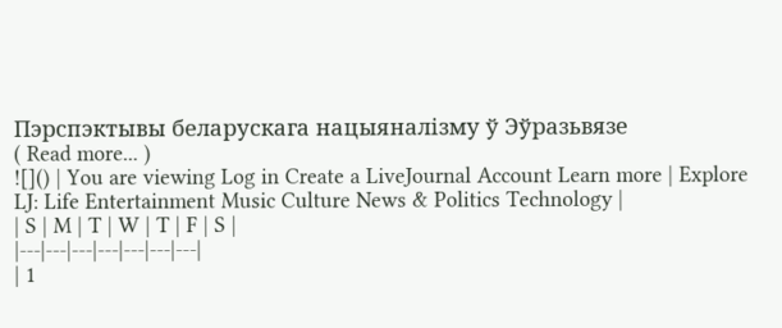Пэрспэктывы беларускага нацыяналізму ў Эўразьвязе
( Read more... )
![]() | You are viewing Log in Create a LiveJournal Account Learn more | Explore LJ: Life Entertainment Music Culture News & Politics Technology |
| S | M | T | W | T | F | S |
|---|---|---|---|---|---|---|
| 1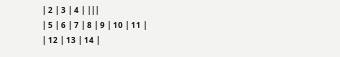| 2 | 3 | 4 | |||
| 5 | 6 | 7 | 8 | 9 | 10 | 11 |
| 12 | 13 | 14 |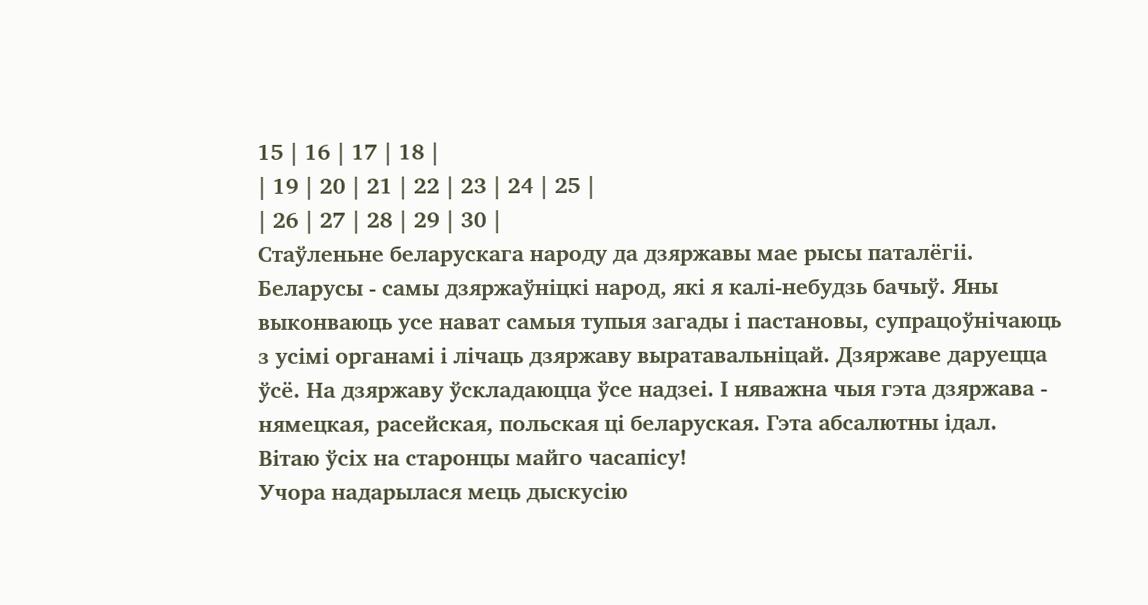15 | 16 | 17 | 18 |
| 19 | 20 | 21 | 22 | 23 | 24 | 25 |
| 26 | 27 | 28 | 29 | 30 |
Стаўленьне беларускага народу да дзяржавы мае рысы паталёгіі. Беларусы - самы дзяржаўніцкі народ, які я калі-небудзь бачыў. Яны выконваюць усе нават самыя тупыя загады і пастановы, супрацоўнічаюць з усімі органамі і лічаць дзяржаву выратавальніцай. Дзяржаве даруецца ўсё. На дзяржаву ўскладаюцца ўсе надзеі. І няважна чыя гэта дзяржава - нямецкая, расейская, польская ці беларуская. Гэта абсалютны ідал.
Вітаю ўсіх на старонцы майго часапісу!
Учора надарылася мець дыскусію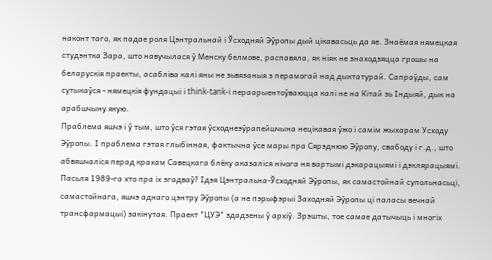наконт таго, як падае роля Цэнтральнай і Ўсходняй Эўропы дый цікавасьць да яе. Знаёмая нямецкая студэнтка Зара, што навучылася ў Менску белмове, распавяла, як ніяк не знаходзяцца грошы на беларускія праекты, асабліва калі яны не зьвязаныя з перамогай над дыктатурай. Сапраўды, сам сутыкаўся - нямецкія фундацыі і think-tank-i пераарыентоўваюцца калі не на Кітай зь Індыяй, дык на арабшчыну якую.
Праблема яшчэ і ў тым, што ўся гэтая ўсходнеэўрапейшчына нецікавая ўжо і самім жыхарам Усходу Эўропы. І праблема гэтая глыбінная, фактычна ўсе мары пра Сярэднюю Эўропу, свабоду і г.д., што абвяшчаліся перад крахам Савецкага блёку аказаліся нічога ня вартымі дэкарацыямі і дэклярацыямі. Пасьля 1989-га хто пра іх згадваў? Ідэя Цэнтральна-Ўсходняй Эўропы, як самастойнай супольнасьці, самастойнага, яшчэ аднаго цэнтру Эўропы (а не пэрыфэрыі Заходняй Эўропы ці паласы вечнай трансфармацыі) закінутая. Праект "ЦУЭ" здадзены ў архіў. Зрэшты, тое самае датычыць і многіх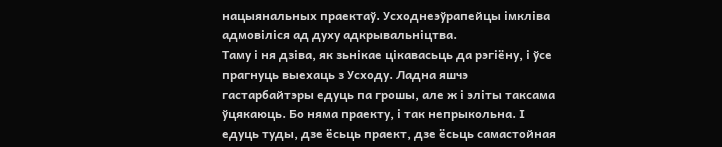нацыянальных праектаў. Усходнеэўрапейцы імкліва адмовіліся ад духу адкрывальніцтва.
Таму і ня дзіва, як зьнікае цікавасьць да рэгіёну, і ўсе прагнуць выехаць з Усходу. Ладна яшчэ гастарбайтэры едуць па грошы, але ж і эліты таксама ўцякаюць. Бо няма праекту, і так непрыкольна. І едуць туды, дзе ёсьць праект, дзе ёсьць самастойная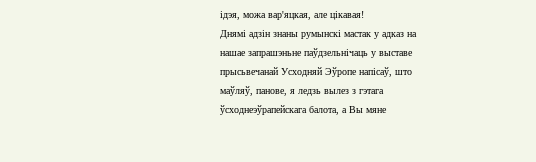ідэя, можа вар'яцкая, але цікавая!
Днямі адзін знаны румынскі мастак у адказ на нашае запрашэньне паўдзельнічаць у выставе прысьвечанай Усходняй Эўропе напісаў, што маўляў, панове, я ледзь вылез з гэтага ўсходнеэўрапейскага балота, а Вы мяне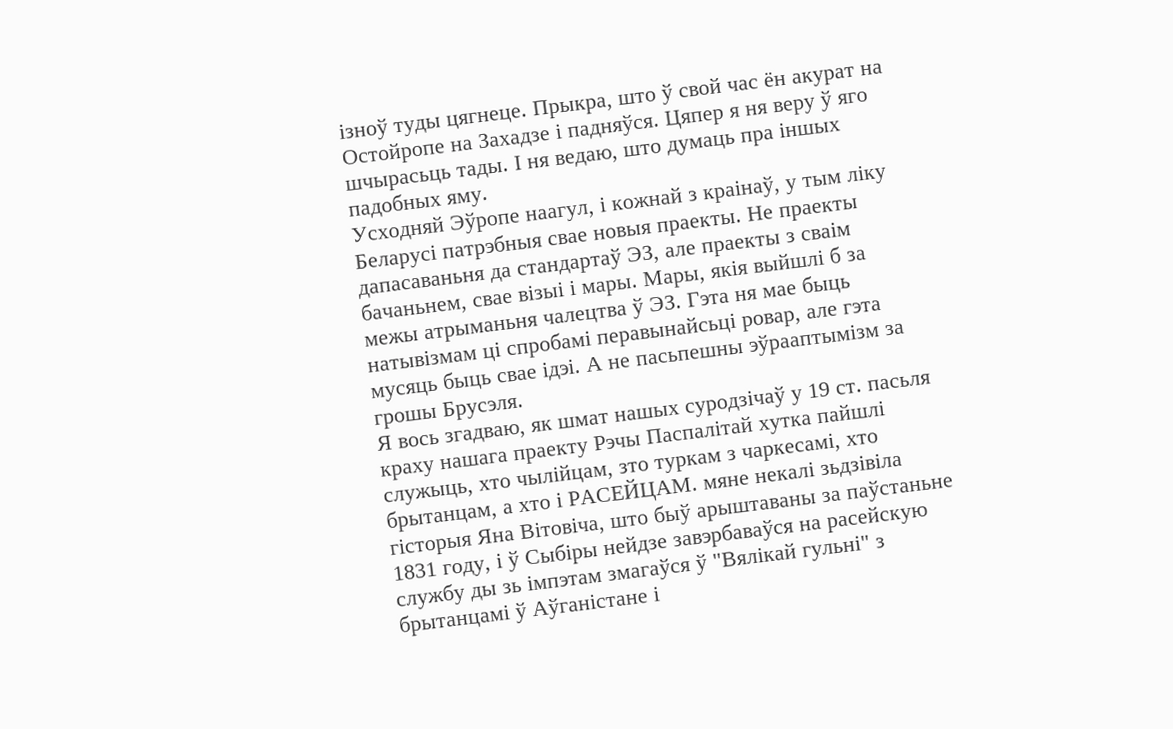ізноў туды цягнеце. Прыкра, што ў свой час ён акурат на Остойропе на Захадзе і падняўся. Цяпер я ня веру ў яго шчырасьць тады. І ня ведаю, што думаць пра іншых падобных яму.
Усходняй Эўропе наагул, і кожнай з краінаў, у тым ліку Беларусі патрэбныя свае новыя праекты. Не праекты дапасаваньня да стандартаў ЭЗ, але праекты з сваім бачаньнем, свае візыі і мары. Мары, якія выйшлі б за межы атрыманьня чалецтва ў ЭЗ. Гэта ня мае быць натывізмам ці спробамі перавынайсьці ровар, але гэта мусяць быць свае ідэі. А не пасьпешны эўрааптымізм за грошы Брусэля.
Я вось згадваю, як шмат нашых суродзічаў у 19 ст. пасьля краху нашага праекту Рэчы Паспалітай хутка пайшлі служыць, хто чылійцам, зто туркам з чаркесамі, хто брытанцам, а хто і РАСЕЙЦАМ. мяне некалі зьдзівіла гісторыя Яна Вітовіча, што быў арыштаваны за паўстаньне 1831 году, і ў Сыбіры нейдзе завэрбаваўся на расейскую службу ды зь імпэтам змагаўся ў "Вялікай гульні" з брытанцамі ў Аўганістане і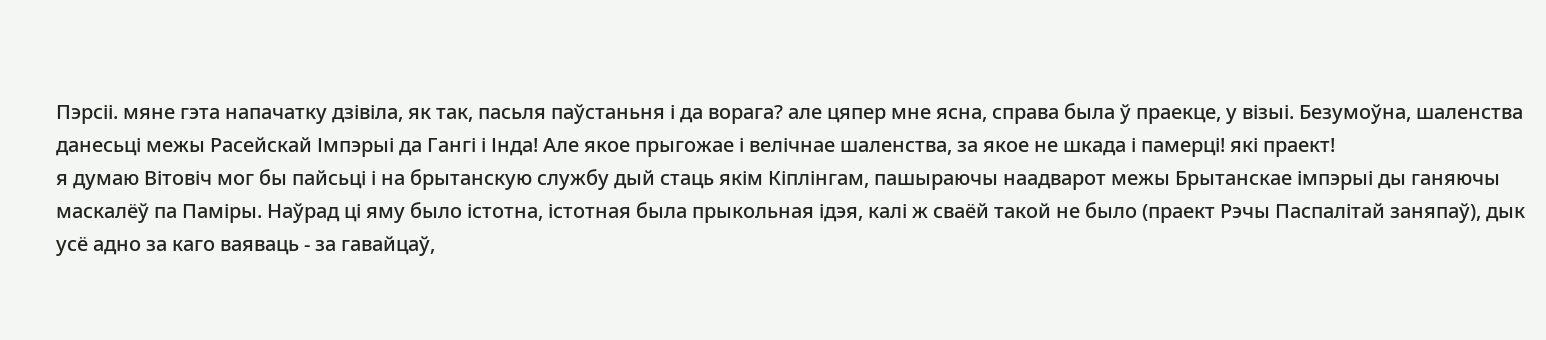Пэрсіі. мяне гэта напачатку дзівіла, як так, пасьля паўстаньня і да ворага? але цяпер мне ясна, справа была ў праекце, у візыі. Безумоўна, шаленства данесьці межы Расейскай Імпэрыі да Гангі і Інда! Але якое прыгожае і велічнае шаленства, за якое не шкада і памерці! які праект!
я думаю Вітовіч мог бы пайсьці і на брытанскую службу дый стаць якім Кіплінгам, пашыраючы наадварот межы Брытанскае імпэрыі ды ганяючы маскалёў па Паміры. Наўрад ці яму было істотна, істотная была прыкольная ідэя, калі ж сваёй такой не было (праект Рэчы Паспалітай заняпаў), дык усё адно за каго ваяваць - за гавайцаў,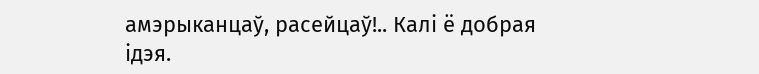амэрыканцаў, расейцаў!.. Калі ё добрая ідэя.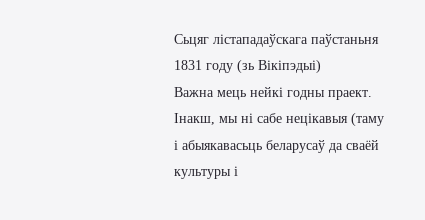Сьцяг лістападаўскага паўстаньня 1831 году (зь Вікіпэдыі)
Важна мець нейкі годны праект. Інакш, мы ні сабе нецікавыя (таму і абыякавасьць беларусаў да сваёй культуры і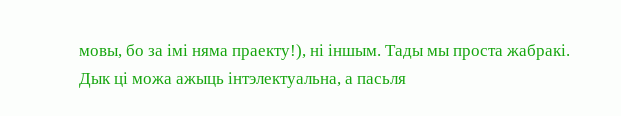мовы, бо за імі няма праекту!), ні іншым. Тады мы проста жабракі.
Дык ці можа ажыць інтэлектуальна, а пасьля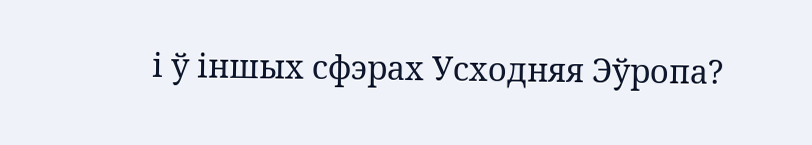і ў іншых сфэрах Усходняя Эўропа?